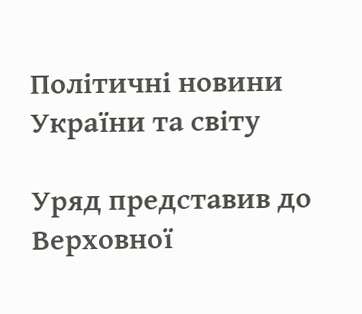Політичні новини України та світу

Уряд представив до Верховної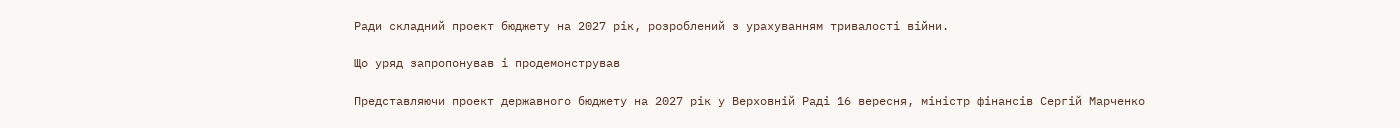Ради складний проект бюджету на 2027 рік, розроблений з урахуванням тривалості війни.

Що уряд запропонував і продемонстрував

Представляючи проект державного бюджету на 2027 рік у Верховній Раді 16 вересня, міністр фінансів Сергій Марченко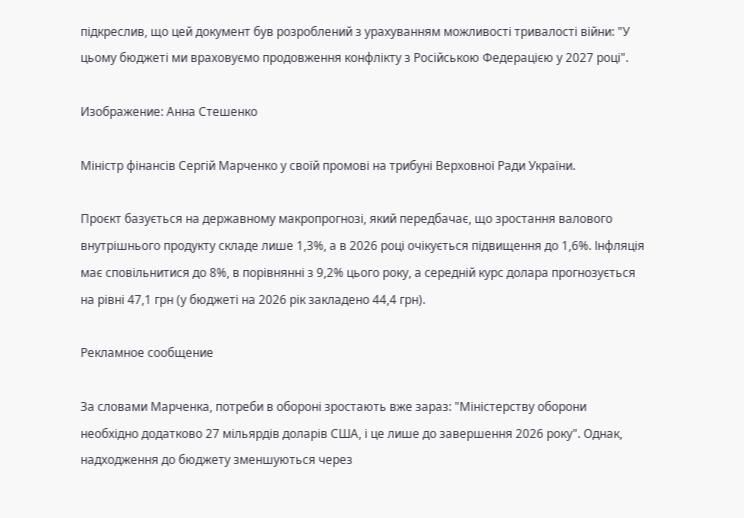підкреслив, що цей документ був розроблений з урахуванням можливості тривалості війни: "У цьому бюджеті ми враховуємо продовження конфлікту з Російською Федерацією у 2027 році".

Изображение: Анна Стешенко

Міністр фінансів Сергій Марченко у своїй промові на трибуні Верховної Ради України.

Проєкт базується на державному макропрогнозі, який передбачає, що зростання валового внутрішнього продукту складе лише 1,3%, а в 2026 році очікується підвищення до 1,6%. Інфляція має сповільнитися до 8%, в порівнянні з 9,2% цього року, а середній курс долара прогнозується на рівні 47,1 грн (у бюджеті на 2026 рік закладено 44,4 грн).

Рекламное сообщение

За словами Марченка, потреби в обороні зростають вже зараз: "Міністерству оборони необхідно додатково 27 мільярдів доларів США, і це лише до завершення 2026 року". Однак, надходження до бюджету зменшуються через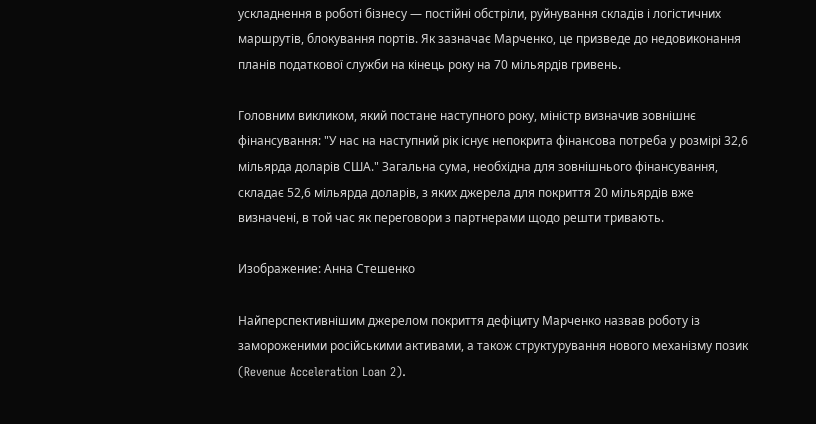ускладнення в роботі бізнесу — постійні обстріли, руйнування складів і логістичних маршрутів, блокування портів. Як зазначає Марченко, це призведе до недовиконання планів податкової служби на кінець року на 70 мільярдів гривень.

Головним викликом, який постане наступного року, міністр визначив зовнішнє фінансування: "У нас на наступний рік існує непокрита фінансова потреба у розмірі 32,6 мільярда доларів США." Загальна сума, необхідна для зовнішнього фінансування, складає 52,6 мільярда доларів, з яких джерела для покриття 20 мільярдів вже визначені, в той час як переговори з партнерами щодо решти тривають.

Изображение: Анна Стешенко

Найперспективнішим джерелом покриття дефіциту Марченко назвав роботу із замороженими російськими активами, а також структурування нового механізму позик (Revenue Acceleration Loan 2).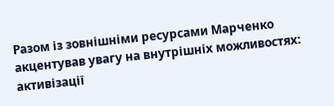Разом із зовнішніми ресурсами Марченко акцентував увагу на внутрішніх можливостях: активізації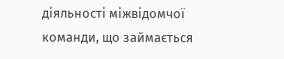діяльності міжвідомчої команди, що займається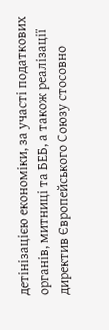детінізацією економіки, за участі податкових органів, митниці та БЕБ, а також реалізації директив Європейського Союзу стосовно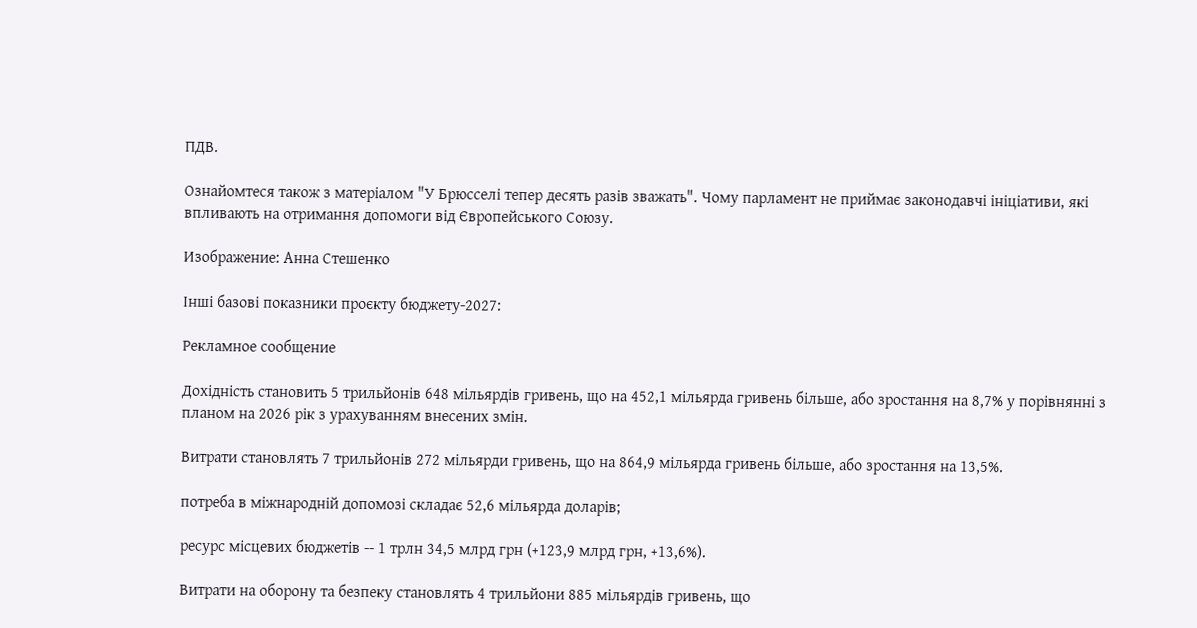ПДВ.

Ознайомтеся також з матеріалом "У Брюсселі тепер десять разів зважать". Чому парламент не приймає законодавчі ініціативи, які впливають на отримання допомоги від Європейського Союзу.

Изображение: Анна Стешенко

Інші базові показники проєкту бюджету-2027:

Рекламное сообщение

Дохідність становить 5 трильйонів 648 мільярдів гривень, що на 452,1 мільярда гривень більше, або зростання на 8,7% у порівнянні з планом на 2026 рік з урахуванням внесених змін.

Витрати становлять 7 трильйонів 272 мільярди гривень, що на 864,9 мільярда гривень більше, або зростання на 13,5%.

потреба в міжнародній допомозі складає 52,6 мільярда доларів;

ресурс місцевих бюджетів -- 1 трлн 34,5 млрд грн (+123,9 млрд грн, +13,6%).

Витрати на оборону та безпеку становлять 4 трильйони 885 мільярдів гривень, що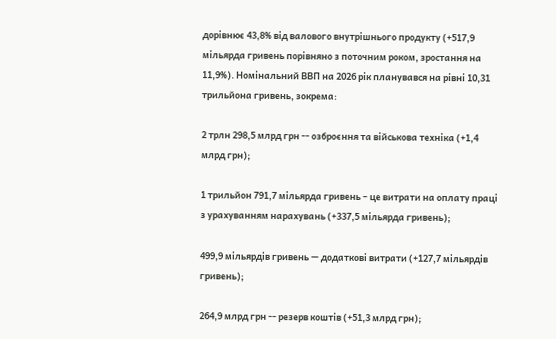дорівнює 43,8% від валового внутрішнього продукту (+517,9 мільярда гривень порівняно з поточним роком, зростання на 11,9%). Номінальний ВВП на 2026 рік планувався на рівні 10,31 трильйона гривень, зокрема:

2 трлн 298,5 млрд грн -- озброєння та військова техніка (+1,4 млрд грн);

1 трильйон 791,7 мільярда гривень – це витрати на оплату праці з урахуванням нарахувань (+337,5 мільярда гривень);

499,9 мільярдів гривень — додаткові витрати (+127,7 мільярдів гривень);

264,9 млрд грн -- резерв коштів (+51,3 млрд грн);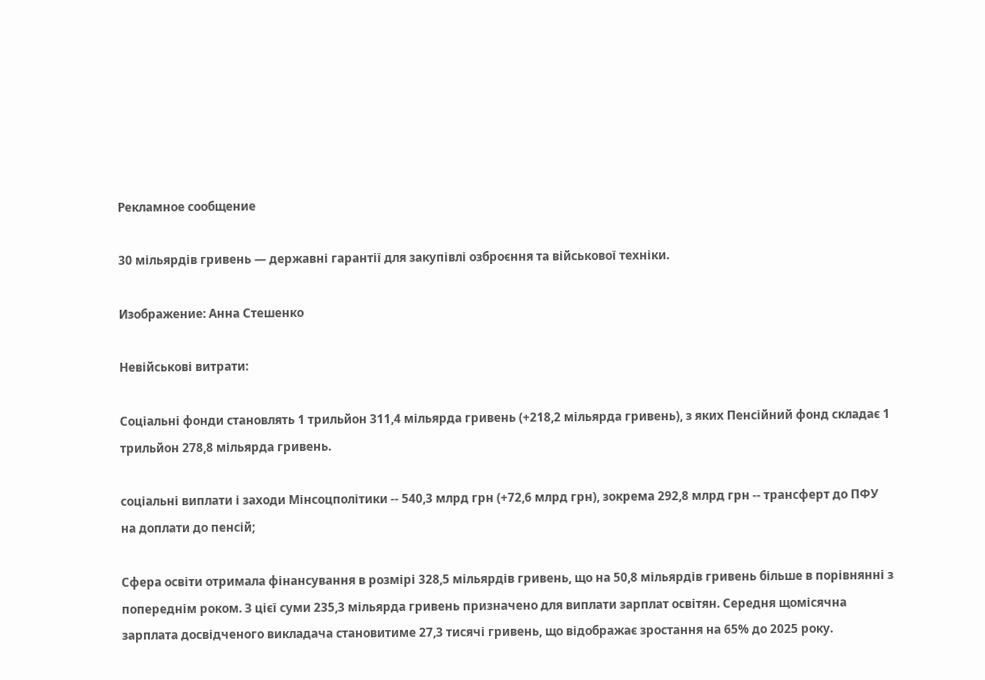Рекламное сообщение

30 мільярдів гривень — державні гарантії для закупівлі озброєння та військової техніки.

Изображение: Анна Стешенко

Невійськові витрати:

Соціальні фонди становлять 1 трильйон 311,4 мільярда гривень (+218,2 мільярда гривень), з яких Пенсійний фонд складає 1 трильйон 278,8 мільярда гривень.

соціальні виплати і заходи Мінсоцполітики -- 540,3 млрд грн (+72,6 млрд грн), зокрема 292,8 млрд грн -- трансферт до ПФУ на доплати до пенсій;

Сфера освіти отримала фінансування в розмірі 328,5 мільярдів гривень, що на 50,8 мільярдів гривень більше в порівнянні з попереднім роком. З цієї суми 235,3 мільярда гривень призначено для виплати зарплат освітян. Середня щомісячна зарплата досвідченого викладача становитиме 27,3 тисячі гривень, що відображає зростання на 65% до 2025 року.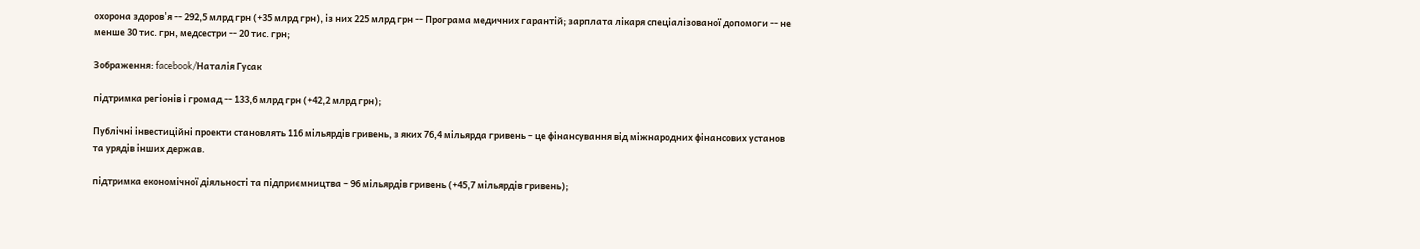охорона здоров'я -- 292,5 млрд грн (+35 млрд грн), із них 225 млрд грн -- Програма медичних гарантій; зарплата лікаря спеціалізованої допомоги -- не менше 30 тис. грн, медсестри -- 20 тис. грн;

Зображення: facebook/Наталія Гусак

підтримка регіонів і громад -- 133,6 млрд грн (+42,2 млрд грн);

Публічні інвестиційні проекти становлять 116 мільярдів гривень, з яких 76,4 мільярда гривень – це фінансування від міжнародних фінансових установ та урядів інших держав.

підтримка економічної діяльності та підприємництва – 96 мільярдів гривень (+45,7 мільярдів гривень);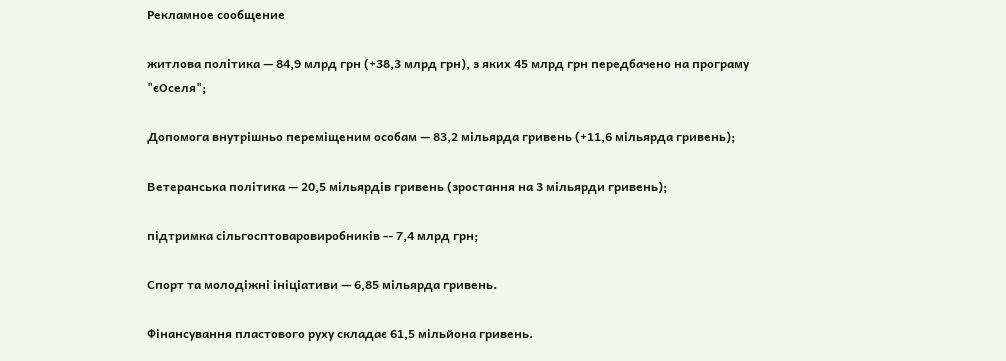Рекламное сообщение

житлова політика — 84,9 млрд грн (+38,3 млрд грн), з яких 45 млрд грн передбачено на програму "єОселя";

Допомога внутрішньо переміщеним особам — 83,2 мільярда гривень (+11,6 мільярда гривень);

Ветеранська політика — 20,5 мільярдів гривень (зростання на 3 мільярди гривень);

підтримка сільгосптоваровиробників -- 7,4 млрд грн;

Спорт та молодіжні ініціативи — 6,85 мільярда гривень.

Фінансування пластового руху складає 61,5 мільйона гривень.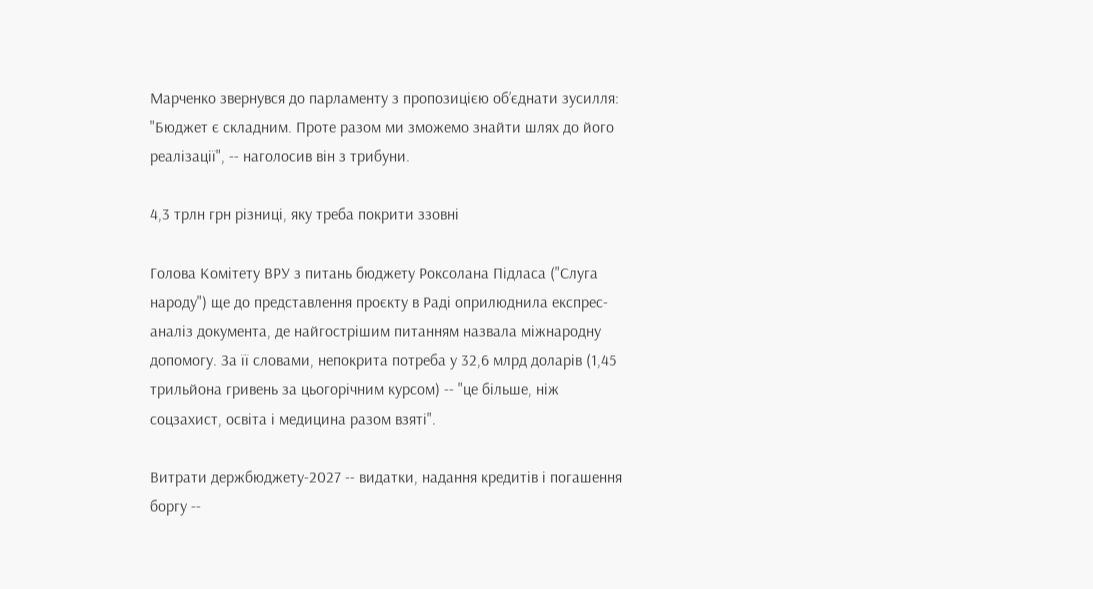Марченко звернувся до парламенту з пропозицією об’єднати зусилля: "Бюджет є складним. Проте разом ми зможемо знайти шлях до його реалізації", -- наголосив він з трибуни.

4,3 трлн грн різниці, яку треба покрити ззовні

Голова Комітету ВРУ з питань бюджету Роксолана Підласа ("Слуга народу") ще до представлення проєкту в Раді оприлюднила експрес-аналіз документа, де найгострішим питанням назвала міжнародну допомогу. За її словами, непокрита потреба у 32,6 млрд доларів (1,45 трильйона гривень за цьогорічним курсом) -- "це більше, ніж соцзахист, освіта і медицина разом взяті".

Витрати держбюджету-2027 -- видатки, надання кредитів і погашення боргу --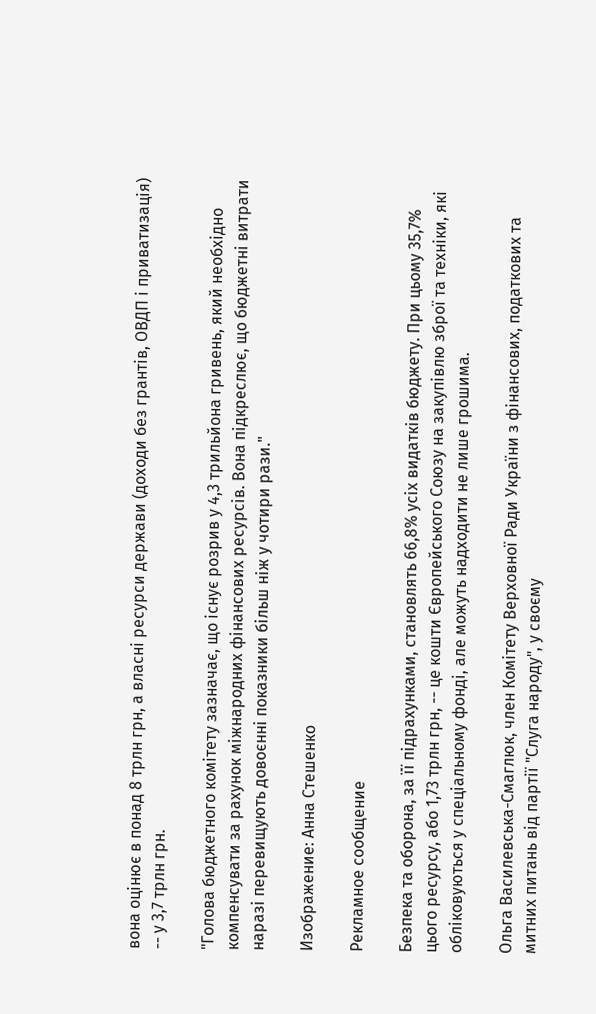вона оцінює в понад 8 трлн грн, а власні ресурси держави (доходи без грантів, ОВДП і приватизація) -- у 3,7 трлн грн.

"Голова бюджетного комітету зазначає, що існує розрив у 4,3 трильйона гривень, який необхідно компенсувати за рахунок міжнародних фінансових ресурсів. Вона підкреслює, що бюджетні витрати наразі перевищують довоєнні показники більш ніж у чотири рази."

Изображение: Анна Стешенко

Рекламное сообщение

Безпека та оборона, за її підрахунками, становлять 66,8% усіх видатків бюджету. При цьому 35,7% цього ресурсу, або 1,73 трлн грн, -- це кошти Європейського Союзу на закупівлю зброї та техніки, які обліковуються у спеціальному фонді, але можуть надходити не лише грошима.

Ольга Василевська-Смаглюк, член Комітету Верховної Ради України з фінансових, податкових та митних питань від партії "Слуга народу", у своєму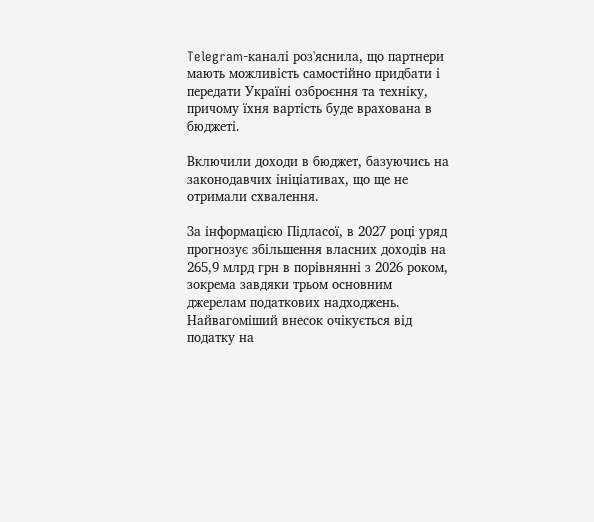Telegram-каналі роз'яснила, що партнери мають можливість самостійно придбати і передати Україні озброєння та техніку, причому їхня вартість буде врахована в бюджеті.

Включили доходи в бюджет, базуючись на законодавчих ініціативах, що ще не отримали схвалення.

За інформацією Підласої, в 2027 році уряд прогнозує збільшення власних доходів на 265,9 млрд грн в порівнянні з 2026 роком, зокрема завдяки трьом основним джерелам податкових надходжень. Найвагоміший внесок очікується від податку на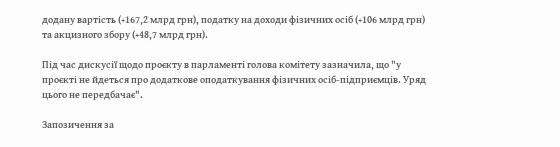додану вартість (+167,2 млрд грн), податку на доходи фізичних осіб (+106 млрд грн) та акцизного збору (+48,7 млрд грн).

Під час дискусії щодо проєкту в парламенті голова комітету зазначила, що "у проєкті не йдеться про додаткове оподаткування фізичних осіб-підприємців. Уряд цього не передбачає".

Запозичення за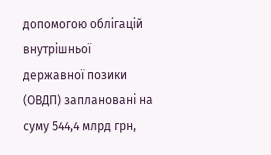допомогою облігацій внутрішньої державної позики (ОВДП) заплановані на суму 544,4 млрд грн,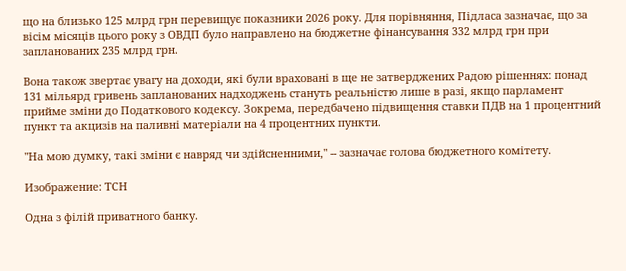що на близько 125 млрд грн перевищує показники 2026 року. Для порівняння, Підласа зазначає, що за вісім місяців цього року з ОВДП було направлено на бюджетне фінансування 332 млрд грн при запланованих 235 млрд грн.

Вона також звертає увагу на доходи, які були враховані в ще не затверджених Радою рішеннях: понад 131 мільярд гривень запланованих надходжень стануть реальністю лише в разі, якщо парламент прийме зміни до Податкового кодексу. Зокрема, передбачено підвищення ставки ПДВ на 1 процентний пункт та акцизів на паливні матеріали на 4 процентних пункти.

"На мою думку, такі зміни є навряд чи здійсненними," -- зазначає голова бюджетного комітету.

Изображение: ТСН

Одна з філій приватного банку.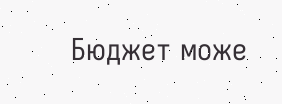Бюджет може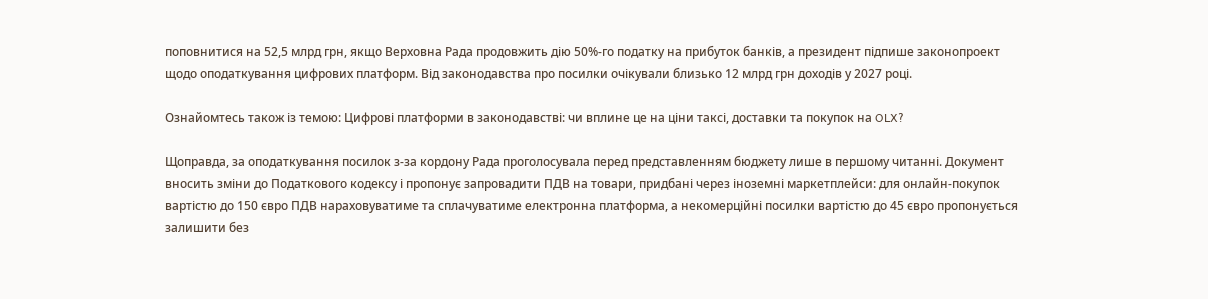поповнитися на 52,5 млрд грн, якщо Верховна Рада продовжить дію 50%-го податку на прибуток банків, а президент підпише законопроект щодо оподаткування цифрових платформ. Від законодавства про посилки очікували близько 12 млрд грн доходів у 2027 році.

Ознайомтесь також із темою: Цифрові платформи в законодавстві: чи вплине це на ціни таксі, доставки та покупок на OLX?

Щоправда, за оподаткування посилок з-за кордону Рада проголосувала перед представленням бюджету лише в першому читанні. Документ вносить зміни до Податкового кодексу і пропонує запровадити ПДВ на товари, придбані через іноземні маркетплейси: для онлайн-покупок вартістю до 150 євро ПДВ нараховуватиме та сплачуватиме електронна платформа, а некомерційні посилки вартістю до 45 євро пропонується залишити без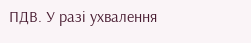ПДВ. У разі ухвалення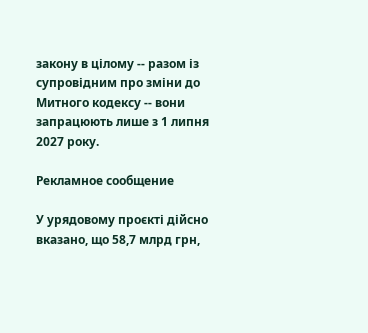закону в цілому -- разом із супровідним про зміни до Митного кодексу -- вони запрацюють лише з 1 липня 2027 року.

Рекламное сообщение

У урядовому проєкті дійсно вказано, що 58,7 млрд грн,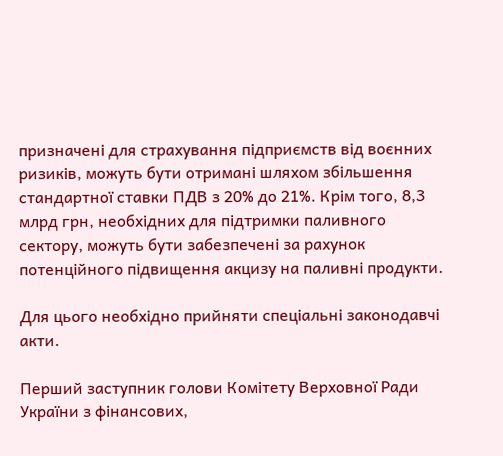призначені для страхування підприємств від воєнних ризиків, можуть бути отримані шляхом збільшення стандартної ставки ПДВ з 20% до 21%. Крім того, 8,3 млрд грн, необхідних для підтримки паливного сектору, можуть бути забезпечені за рахунок потенційного підвищення акцизу на паливні продукти.

Для цього необхідно прийняти спеціальні законодавчі акти.

Перший заступник голови Комітету Верховної Ради України з фінансових,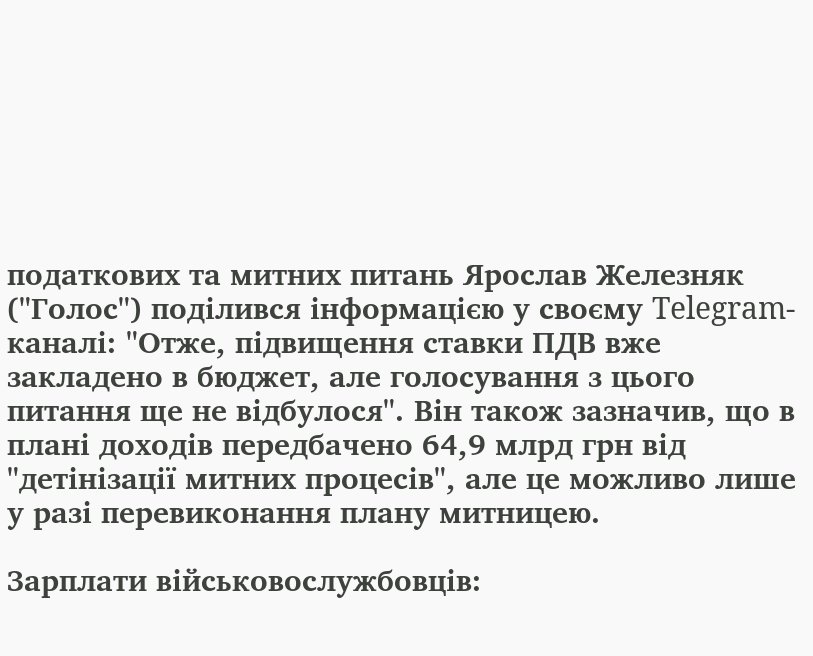податкових та митних питань Ярослав Железняк ("Голос") поділився інформацією у своєму Telegram-каналі: "Отже, підвищення ставки ПДВ вже закладено в бюджет, але голосування з цього питання ще не відбулося". Він також зазначив, що в плані доходів передбачено 64,9 млрд грн від "детінізації митних процесів", але це можливо лише у разі перевиконання плану митницею.

Зарплати військовослужбовців: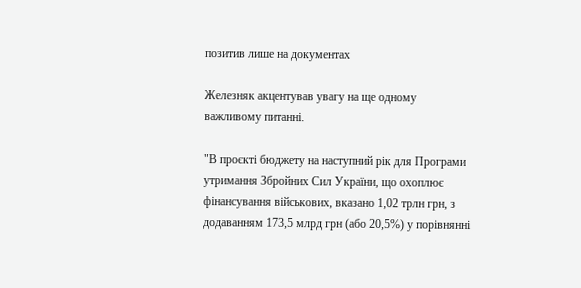позитив лише на документах

Железняк акцентував увагу на ще одному важливому питанні.

"В проєкті бюджету на наступний рік для Програми утримання Збройних Сил України, що охоплює фінансування військових, вказано 1,02 трлн грн, з додаванням 173,5 млрд грн (або 20,5%) у порівнянні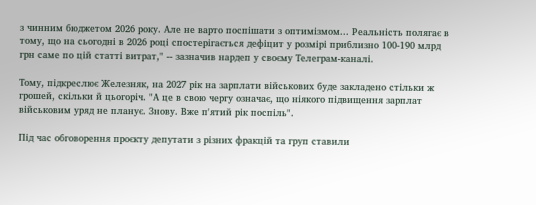з чинним бюджетом 2026 року. Але не варто поспішати з оптимізмом... Реальність полягає в тому, що на сьогодні в 2026 році спостерігається дефіцит у розмірі приблизно 100-190 млрд грн саме по цій статті витрат," -- зазначив нардеп у своєму Телеграм-каналі.

Тому, підкреслює Железняк, на 2027 рік на зарплати військових буде закладено стільки ж грошей, скільки й цьогоріч. "А це в свою чергу означає, що ніякого підвищення зарплат військовим уряд не планує. Знову. Вже п'ятий рік поспіль".

Під час обговорення проєкту депутати з різних фракцій та груп ставили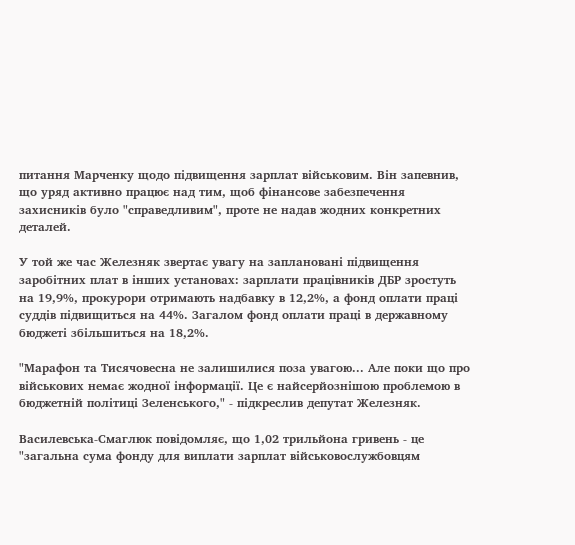питання Марченку щодо підвищення зарплат військовим. Він запевнив, що уряд активно працює над тим, щоб фінансове забезпечення захисників було "справедливим", проте не надав жодних конкретних деталей.

У той же час Железняк звертає увагу на заплановані підвищення заробітних плат в інших установах: зарплати працівників ДБР зростуть на 19,9%, прокурори отримають надбавку в 12,2%, а фонд оплати праці суддів підвищиться на 44%. Загалом фонд оплати праці в державному бюджеті збільшиться на 18,2%.

"Марафон та Тисячовесна не залишилися поза увагою... Але поки що про військових немає жодної інформації. Це є найсерйознішою проблемою в бюджетній політиці Зеленського," - підкреслив депутат Железняк.

Василевська-Смаглюк повідомляє, що 1,02 трильйона гривень - це "загальна сума фонду для виплати зарплат військовослужбовцям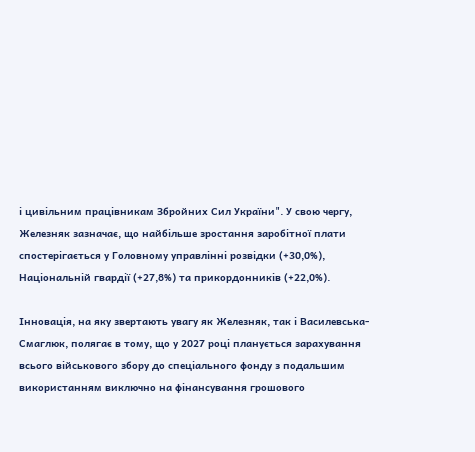і цивільним працівникам Збройних Сил України". У свою чергу, Железняк зазначає, що найбільше зростання заробітної плати спостерігається у Головному управлінні розвідки (+30,0%), Національній гвардії (+27,8%) та прикордонників (+22,0%).

Інновація, на яку звертають увагу як Железняк, так і Василевська-Смаглюк, полягає в тому, що у 2027 році планується зарахування всього військового збору до спеціального фонду з подальшим використанням виключно на фінансування грошового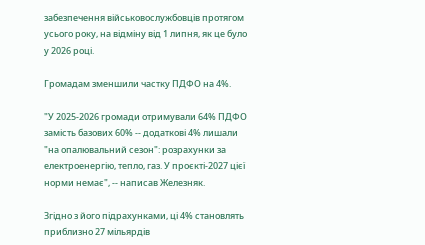забезпечення військовослужбовців протягом усього року, на відміну від 1 липня, як це було у 2026 році.

Громадам зменшили частку ПДФО на 4%.

"У 2025-2026 громади отримували 64% ПДФО замість базових 60% -- додаткові 4% лишали "на опалювальний сезон": розрахунки за електроенергію, тепло, газ. У проєкті-2027 цієї норми немає", -- написав Железняк.

Згідно з його підрахунками, ці 4% становлять приблизно 27 мільярдів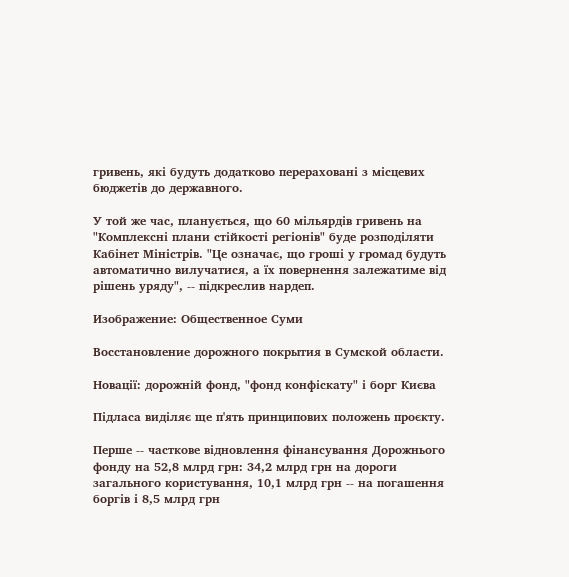гривень, які будуть додатково перераховані з місцевих бюджетів до державного.

У той же час, планується, що 60 мільярдів гривень на "Комплексні плани стійкості регіонів" буде розподіляти Кабінет Міністрів. "Це означає, що гроші у громад будуть автоматично вилучатися, а їх повернення залежатиме від рішень уряду", -- підкреслив нардеп.

Изображение: Общественное Суми

Восстановление дорожного покрытия в Сумской области.

Новації: дорожній фонд, "фонд конфіскату" і борг Києва

Підласа виділяє ще п'ять принципових положень проєкту.

Перше -- часткове відновлення фінансування Дорожнього фонду на 52,8 млрд грн: 34,2 млрд грн на дороги загального користування, 10,1 млрд грн -- на погашення боргів і 8,5 млрд грн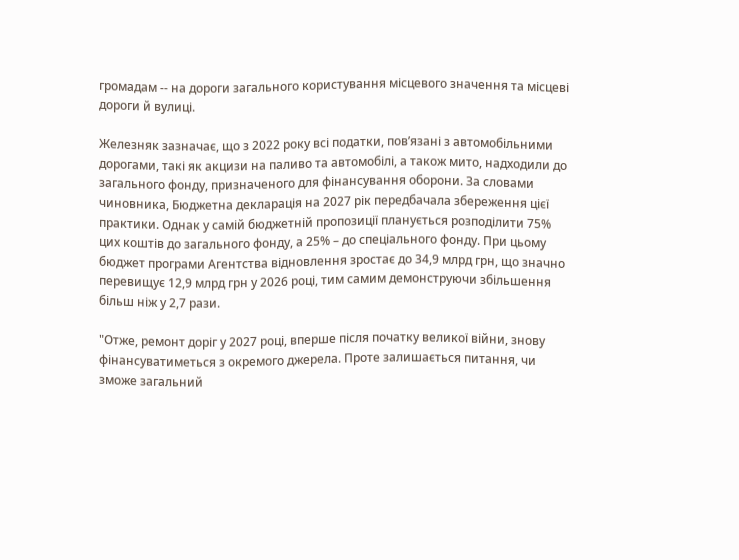громадам -- на дороги загального користування місцевого значення та місцеві дороги й вулиці.

Железняк зазначає, що з 2022 року всі податки, пов’язані з автомобільними дорогами, такі як акцизи на паливо та автомобілі, а також мито, надходили до загального фонду, призначеного для фінансування оборони. За словами чиновника, Бюджетна декларація на 2027 рік передбачала збереження цієї практики. Однак у самій бюджетній пропозиції планується розподілити 75% цих коштів до загального фонду, а 25% – до спеціального фонду. При цьому бюджет програми Агентства відновлення зростає до 34,9 млрд грн, що значно перевищує 12,9 млрд грн у 2026 році, тим самим демонструючи збільшення більш ніж у 2,7 рази.

"Отже, ремонт доріг у 2027 році, вперше після початку великої війни, знову фінансуватиметься з окремого джерела. Проте залишається питання, чи зможе загальний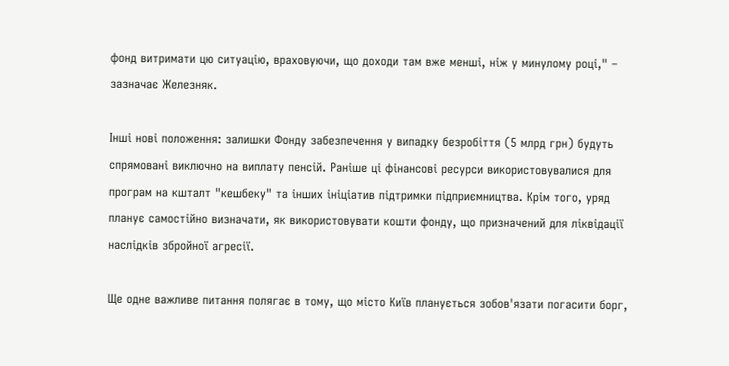фонд витримати цю ситуацію, враховуючи, що доходи там вже менші, ніж у минулому році," – зазначає Железняк.

Інші нові положення: залишки Фонду забезпечення у випадку безробіття (5 млрд грн) будуть спрямовані виключно на виплату пенсій. Раніше ці фінансові ресурси використовувалися для програм на кшталт "кешбеку" та інших ініціатив підтримки підприємництва. Крім того, уряд планує самостійно визначати, як використовувати кошти фонду, що призначений для ліквідації наслідків збройної агресії.

Ще одне важливе питання полягає в тому, що місто Київ планується зобов'язати погасити борг,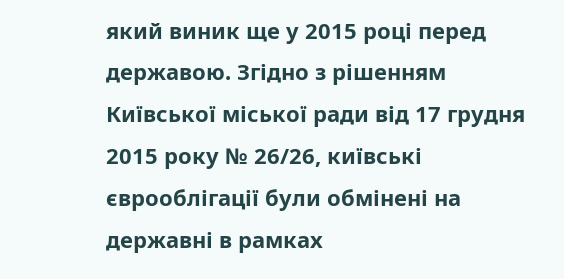який виник ще у 2015 році перед державою. Згідно з рішенням Київської міської ради від 17 грудня 2015 року № 26/26, київські єврооблігації були обмінені на державні в рамках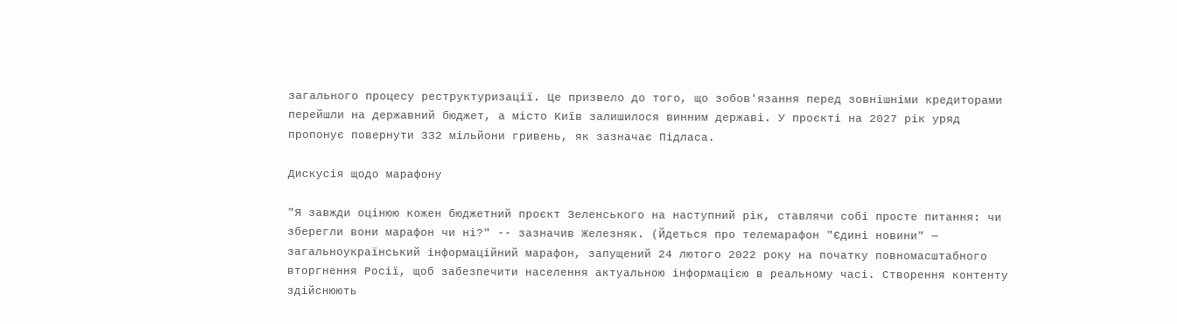загального процесу реструктуризації. Це призвело до того, що зобов'язання перед зовнішніми кредиторами перейшли на державний бюджет, а місто Київ залишилося винним державі. У проєкті на 2027 рік уряд пропонує повернути 332 мільйони гривень, як зазначає Підласа.

Дискусія щодо марафону

"Я завжди оцінюю кожен бюджетний проєкт Зеленського на наступний рік, ставлячи собі просте питання: чи зберегли вони марафон чи ні?" -- зазначив Железняк. (Йдеться про телемарафон "Єдині новини" — загальноукраїнський інформаційний марафон, запущений 24 лютого 2022 року на початку повномасштабного вторгнення Росії, щоб забезпечити населення актуальною інформацією в реальному часі. Створення контенту здійснюють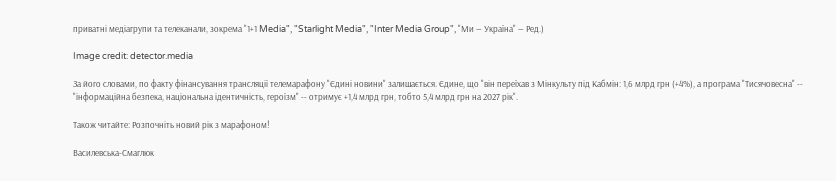приватні медіагрупи та телеканали, зокрема "1+1 Media", "Starlight Media", "Inter Media Group", "Ми — Україна" — Ред.)

Image credit: detector.media

За його словами, по факту фінансування трансляції телемарафону "Єдині новини" залишається. Єдине, що "він переїхав з Мінкульту під Кабмін: 1,6 млрд грн (+4%), а програма "Тисячовесна" -- "інформаційна безпека, національна ідентичність, героїзм" -- отримує +1,4 млрд грн, тобто 5,4 млрд грн на 2027 рік".

Також читайте: Розпочніть новий рік з марафоном!

Василевська-Смаглюк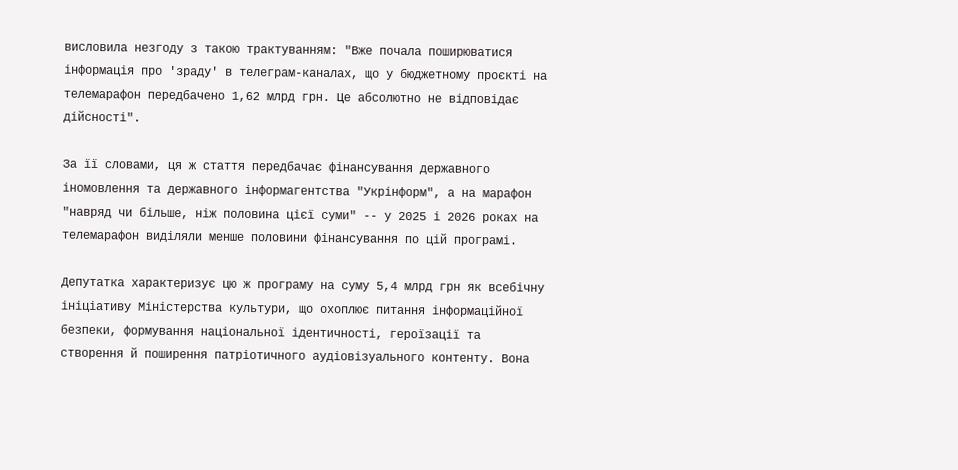висловила незгоду з такою трактуванням: "Вже почала поширюватися інформація про 'зраду' в телеграм-каналах, що у бюджетному проєкті на телемарафон передбачено 1,62 млрд грн. Це абсолютно не відповідає дійсності".

За її словами, ця ж стаття передбачає фінансування державного іномовлення та державного інформагентства "Укрінформ", а на марафон "навряд чи більше, ніж половина цієї суми" -- у 2025 і 2026 роках на телемарафон виділяли менше половини фінансування по цій програмі.

Депутатка характеризує цю ж програму на суму 5,4 млрд грн як всебічну ініціативу Міністерства культури, що охоплює питання інформаційної безпеки, формування національної ідентичності, героїзації та створення й поширення патріотичного аудіовізуального контенту. Вона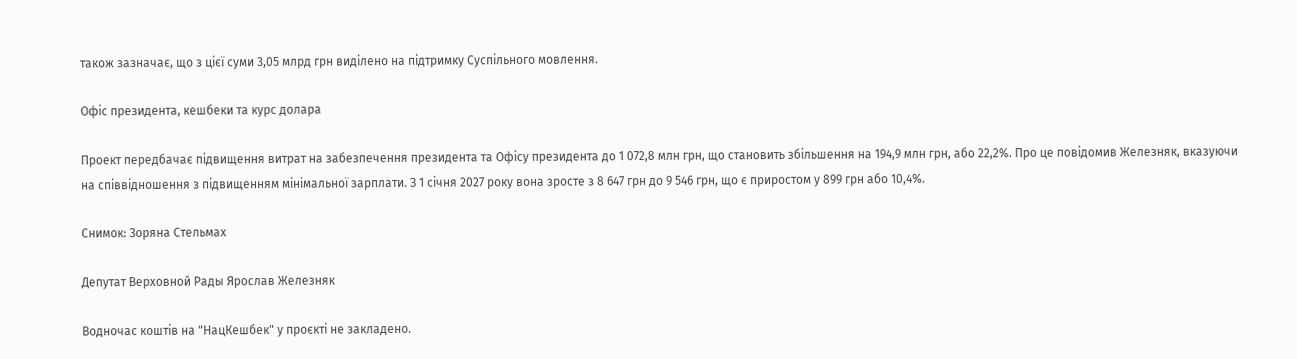також зазначає, що з цієї суми 3,05 млрд грн виділено на підтримку Суспільного мовлення.

Офіс президента, кешбеки та курс долара

Проект передбачає підвищення витрат на забезпечення президента та Офісу президента до 1 072,8 млн грн, що становить збільшення на 194,9 млн грн, або 22,2%. Про це повідомив Железняк, вказуючи на співвідношення з підвищенням мінімальної зарплати. З 1 січня 2027 року вона зросте з 8 647 грн до 9 546 грн, що є приростом у 899 грн або 10,4%.

Снимок: Зоряна Стельмах

Депутат Верховной Рады Ярослав Железняк

Водночас коштів на "НацКешбек" у проєкті не закладено.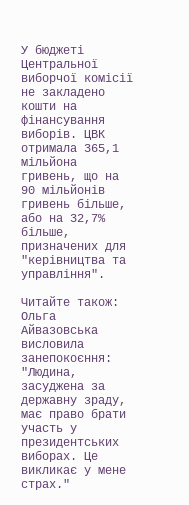У бюджеті Центральної виборчої комісії не закладено кошти на фінансування виборів. ЦВК отримала 365,1 мільйона гривень, що на 90 мільйонів гривень більше, або на 32,7% більше, призначених для "керівництва та управління".

Читайте також: Ольга Айвазовська висловила занепокоєння: "Людина, засуджена за державну зраду, має право брати участь у президентських виборах. Це викликає у мене страх."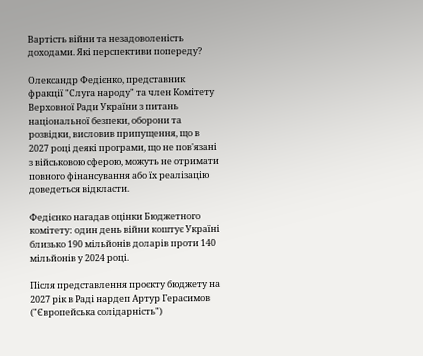Вартість війни та незадоволеність доходами. Які перспективи попереду?

Олександр Федієнко, представник фракції "Слуга народу" та член Комітету Верховної Ради України з питань національної безпеки, оборони та розвідки, висловив припущення, що в 2027 році деякі програми, що не пов'язані з військовою сферою, можуть не отримати повного фінансування або їх реалізацію доведеться відкласти.

Федієнко нагадав оцінки Бюджетного комітету: один день війни коштує Україні близько 190 мільйонів доларів проти 140 мільйонів у 2024 році.

Після представлення проєкту бюджету на 2027 рік в Раді нардеп Артур Герасимов ("Європейська солідарність")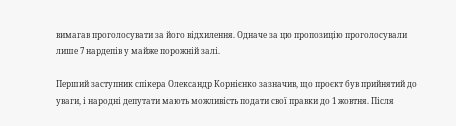вимагав проголосувати за його відхилення. Одначе за цю пропозицію проголосували лише 7 нардепів у майже порожній залі.

Перший заступник спікера Олександр Корнієнко зазначив, що проєкт був прийнятий до уваги, і народні депутати мають можливість подати свої правки до 1 жовтня. Після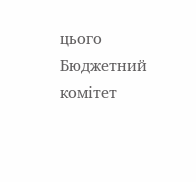цього Бюджетний комітет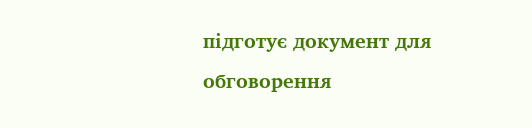підготує документ для обговорення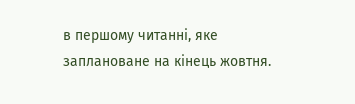в першому читанні, яке заплановане на кінець жовтня.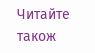Читайте також